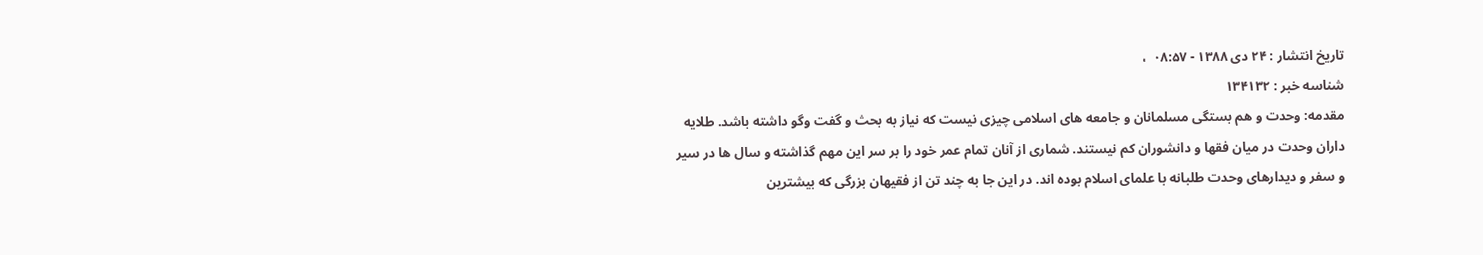تاریخ انتشار : ۲۴ دی ۱۳۸۸ - ۰۸:۵۷  ،
شناسه خبر : ۱۳۴۱۳۲
مقدمه: وحدت و هم بستگی مسلمانان و جامعه های اسلامی چیزی نیست که نیاز به بحث و گفت وگو داشته باشد. طلایه داران وحدت در میان فقها و دانشوران کم نیستند. شماری از آنان تمام عمر خود را بر سر این مهم گذاشته و سال ها در سیر و سفر و دیدارهای وحدت طلبانه با علمای اسلام بوده اند. در این جا به چند تن از فقیهان بزرگی که بیشترین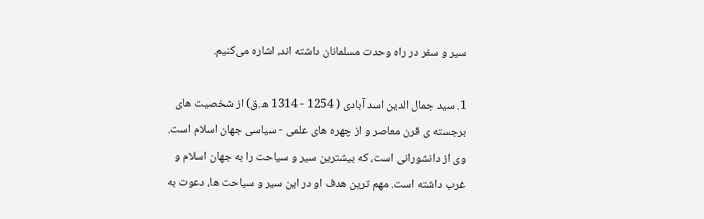سیر و سفر در راه وحدت مسلمانان داشته اند، اشاره می‌کنیم.

1. سید جمال الدین اسد آبادی ( 1254 - 1314 ه.ق) از شخصیت های برجسته ی قرن معاصر و از چهره های علمی - سیاسی جهان اسلام است. وی از دانشورانی است، که بیشترین سیر و سیاحت را به جهان اسلام و غرب داشته است. مهم ترین هدف او در این سیر و سیاحت ها، دعوت به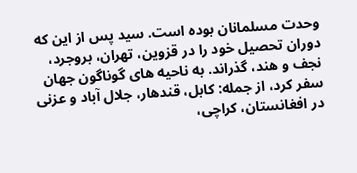وحدت مسلمانان بوده است. سید پس از این که دوران تحصیل خود را در قزوین، تهران، بروجرد، نجف و هند، گذراند. به ناحیه های گوناگون جهان سفر کرد، از جمله: کابل، قندهار، جلال آباد و عزنی در افغانستان، کراچی،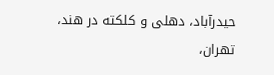حیدرآباد، دهلی و کلکته در هند، تهران،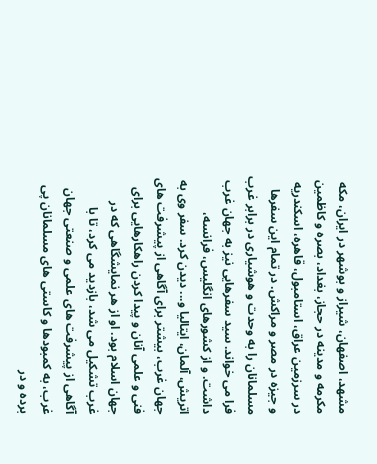مشهد، اصفهان، شیراز و بوشهر در ایران، مکه مکرمه و مدینه در حجاز، بغداد، بصره و کاظمین در سرزمین عراق، استامبول، قاهره، اسکندریه و جیزه در مصر و مراکش. در تمام این سفرها مسلمانان را به وحدت و هوشیاری در برابر غرب فرا می خواند. سید سفرهایی نیز به جهان غرب داشت. و از کشورهای انگلیس، فرانسه، اتریش، آلمان، ایتالیا و... دیدن کرد. سفر وی به جهان غرب، بیشتر برای آگاهی از پیشرفت های فنی و علمی آنان و پیدا کردن راهکارهایی برای جهان اسلام بود. او از هر نمایشگاهی که در غرب تشکیل می شد، بازدید می کرد، تا با آگاهی از پیشرفت های علمی و صنعتی جهان غرب، به کمبودها و کاستی های مسلمانان پی برده و در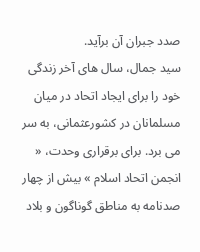صدد جبران آن برآید.
سید جمال، سال های آخر زندگی خود را برای ایجاد اتحاد در میان مسلمانان در کشورعثمانی، به سر می برد. برای برقراری وحدت، « انجمن اتحاد اسلام » بیش از چهار صدنامه به مناطق گوناگون و بلاد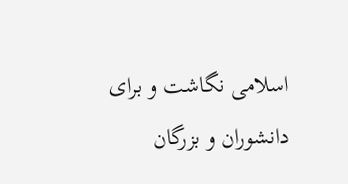اسلامی نگاشت و برای دانشوران و بزرگان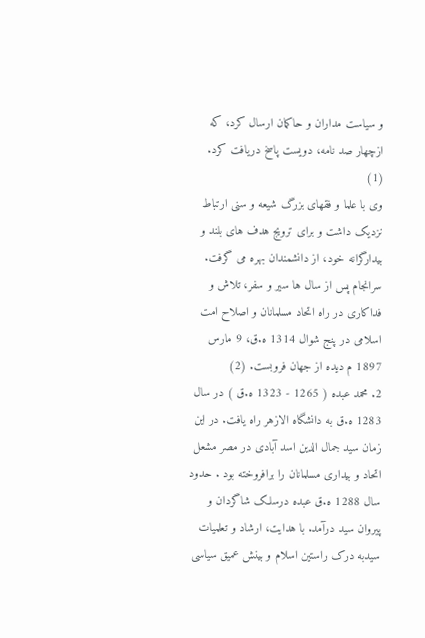و سیاست مداران و حاکمان ارسال کرد، که ازچهار صد نامه، دویست پاسخ دریافت کرد. (1)
وی با علما و فقهای بزرگ شیعه و سنی ارتباط نزدیک داشت و برای ترویج هدف های بلند و بیدارگرانه خود، از دانشمندان بهره می گرفت. سرانجام پس از سال ها سیر و سفر، تلاش و فداکاری در راه اتحاد مسلمانان و اصلاح امت اسلامی در پنج شوال 1314 ه.ق، 9 مارس 1897 م دیده از جهان فروبست. (2)
2. محمد عبده ( 1265 - 1323 ه.ق ) در سال 1283 ه.ق به دانشگاه الازهر راه یافت. در این زمان سید جمال الدین اسد آبادی در مصر مشعل اتحاد و بیداری مسلمانان را برافروخته بود . حدود سال 1288 ه.ق عبده درسلک شاگردان و پیروان سید درآمد. با هدایت، ارشاد و تعلمیات سیدبه درک راستین اسلام و بینش عمیق سیاسی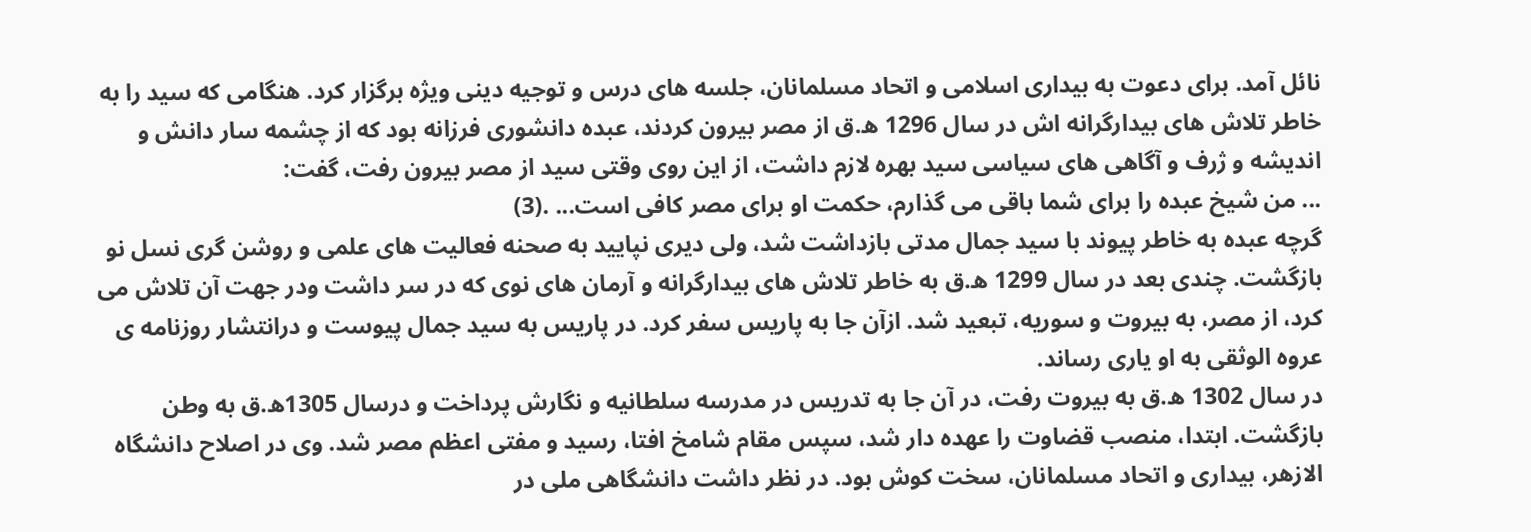نائل آمد. برای دعوت به بیداری اسلامی و اتحاد مسلمانان، جلسه های درس و توجیه دینی ویژه برگزار کرد. هنگامی که سید را به خاطر تلاش های بیدارگرانه اش در سال 1296 ه.ق از مصر بیرون کردند، عبده دانشوری فرزانه بود که از چشمه سار دانش و اندیشه و ژرف و آگاهی های سیاسی سید بهره لازم داشت، از این روی وقتی سید از مصر بیرون رفت، گفت:
... من شیخ عبده را برای شما باقی می گذارم، حکمت او برای مصر کافی است... .(3)
گرچه عبده به خاطر پیوند با سید جمال مدتی بازداشت شد، ولی دیری نپایید به صحنه فعالیت های علمی و روشن گری نسل نو بازگشت. چندی بعد در سال 1299 ه.ق به خاطر تلاش های بیدارگرانه و آرمان های نوی که در سر داشت ودر جهت آن تلاش می کرد، از مصر، به بیروت و سوریه، تبعید شد. ازآن جا به پاریس سفر کرد. در پاریس به سید جمال پیوست و درانتشار روزنامه ی عروه الوثقی به او یاری رساند.
در سال 1302 ه.ق به بیروت رفت، در آن جا به تدریس در مدرسه سلطانیه و نگارش پرداخت و درسال 1305ه.ق به وطن بازگشت. ابتدا، منصب قضاوت را عهده دار شد، سپس مقام شامخ افتا، رسید و مفتی اعظم مصر شد. وی در اصلاح دانشگاه الازهر، بیداری و اتحاد مسلمانان، سخت کوش بود. در نظر داشت دانشگاهی ملی در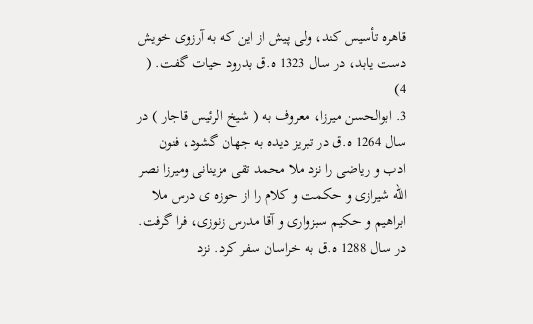قاهره تأسیس کند، ولی پیش از این که به آرزوی خویش دست یابد، در سال 1323 ه.ق بدرود حیات گفت. ( 4)
3. ابوالحسن میرزا، معروف به ( شیخ الرئیس قاجار ) در سال 1264 ه.ق در تبریز دیده به جهان گشود، فنون ادب و ریاضی را نزد ملا محمد تقی مزینانی ومیرزا نصر الله شیرازی و حکمت و کلام را از حوزه ی درس ملا ابراهیم و حکیم سبزواری و آقا مدرس زنوزی، فرا گرفت. در سال 1288 ه.ق به خراسان سفر کرد. نزد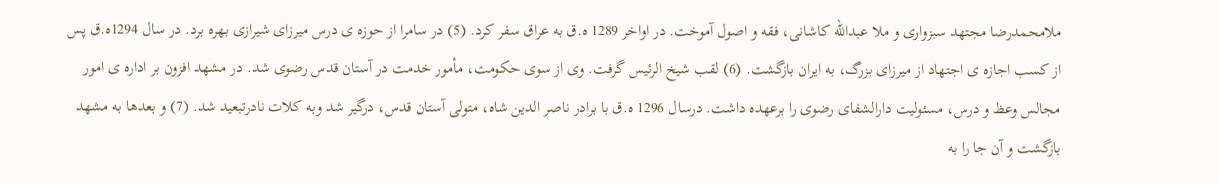ملامحمدرضا مجتهد سبزواری و ملا عبدالله کاشانی، فقه و اصول آموخت. در اواخر 1289 ه.ق به عراق سفر کرد. (5) در سامرا از حوزه ی درس میرزای شیرازی بهره برد. در سال 1294ه.ق پس از کسب اجازه ی اجتهاد از میرزای بزرگ، به ایران بازگشت. (6) لقب شیخ الرئیس گرفت. وی از سوی حکومت، مأمور خدمت در آستان قدس رضوی شد. در مشهد افزون بر اداره ی امور مجالس وعظ و درس، مسئولیت دارالشفای رضوی را برعهده داشت. درسال 1296 ه.ق با برادر ناصر الدین شاه، متولی آستان قدس، درگیر شد وبه کلات نادرتبعید شد. (7) و بعدها به مشهد بازگشت و آن جا را به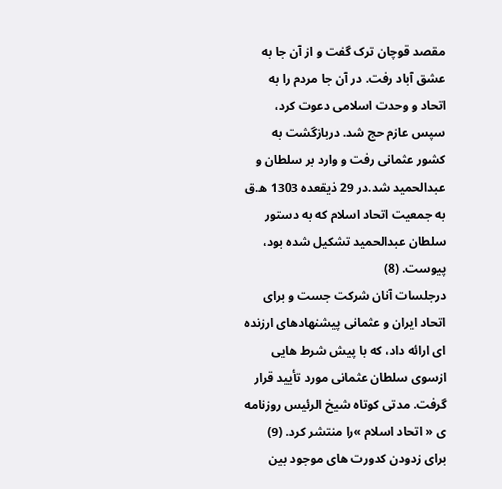مقصد قوچان ترک گفت و از آن جا به عشق آباد رفت. در آن جا مردم را به اتحاد و وحدت اسلامی دعوت کرد، سپس عازم حج شد. دربازگشت به کشور عثمانی رفت و وارد بر سلطان و عبدالحمید شد.در 29 ذیقعده 1303 ه.ق به جمعیت اتحاد اسلام که به دستور سلطان عبدالحمید تشکیل شده بود، پیوست. (8)
درجلسات آنان شرکت جست و برای اتحاد ایران و عثمانی پیشنهادهای ارزنده ای ارائه داد، که با پیش شرط هایی ازسوی سلطان عثمانی مورد تأیید قرار گرفت. مدتی کوتاه شیخ الرئیس روزنامه ی « اتحاد اسلام »را منتشر کرد. (9) برای زدودن کدورت های موجود بین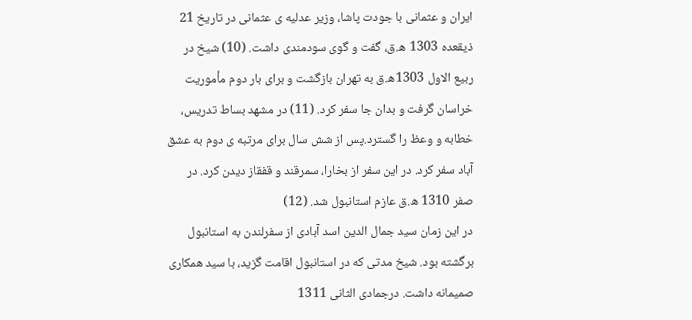ایران و عثمانی با جودت پاشا، وزیر عدلیه ی عثمانی در تاریخ 21 ذیقعده 1303 ه.ق، گفت و گوی سودمندی داشت. (10) شیخ در ربیع الاول 1303ه.ق به تهران بازگشت و برای بار دوم مأموریت خراسان گرفت و بدان جا سفر کرد. (11) در مشهد بساط تدریس، خطابه و وعظ را گسترد.پس از شش سال برای مرتبه ی دوم به عشق آباد سفر کرد. در این سفر از بخارا، سمرقند و قفقاز دیدن کرد. در صفر 1310 ه.ق عازم استانبول شد. (12)
در این زمان سید جمال الدین اسد آبادی از سفرلندن به استانبول برگشته بود. شیخ مدتی که در استانبول اقامت گزید، با سید همکاری صمیمانه داشت. درجمادی الثانی 1311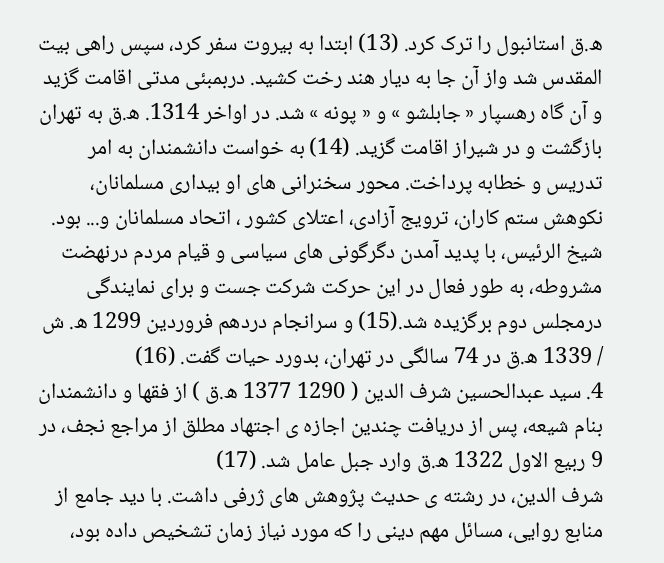ه.ق استانبول را ترک کرد. (13) ابتدا به بیروت سفر کرد، سپس راهی بیت المقدس شد واز آن جا به دیار هند رخت کشید. دربمبئی مدتی اقامت گزید و آن گاه رهسپار « جابلشو » و « پونه » شد. در اواخر 1314. ه.ق به تهران بازگشت و در شیراز اقامت گزید. (14) به خواست دانشمندان به امر تدریس و خطابه پرداخت. محور سخنرانی های او بیداری مسلمانان، نکوهش ستم کاران، ترویج آزادی، اعتلای کشور ، اتحاد مسلمانان و... بود.
شیخ الرئیس، با پدید آمدن دگرگونی های سیاسی و قیام مردم درنهضت مشروطه، به طور فعال در این حرکت شرکت جست و برای نمایندگی درمجلس دوم برگزیده شد.(15) و سرانجام دردهم فروردین 1299 ه. ش / 1339 ه.ق در 74 سالگی در تهران، بدورد حیات گفت. (16)
4. سید عبدالحسین شرف الدین ( 1290 1377 ه.ق ) از فقها و دانشمندان بنام شیعه، پس از دریافت چندین اجازه ی اجتهاد مطلق از مراجع نجف، در 9 ربیع الاول 1322 ه.ق وارد جبل عامل شد. (17)
شرف الدین، در رشته ی حدیث پژوهش های ژرفی داشت. با دید جامع از منابع روایی، مسائل مهم دینی را که مورد نیاز زمان تشخیص داده بود،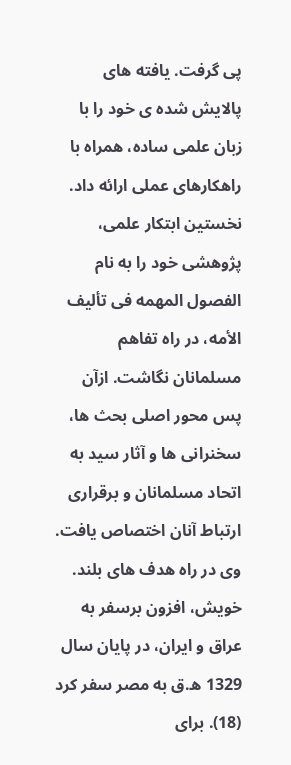پی گرفت. یافته های پالایش شده ی خود را با زبان علمی ساده، همراه با راهکارهای عملی ارائه داد. نخستین ابتکار علمی، پژوهشی خود را به نام الفصول المهمه فی تألیف الأمه، در راه تفاهم مسلمانان نگاشت. ازآن پس محور اصلی بحث ها، سخنرانی ها و آثار سید به اتحاد مسلمانان و برقراری ارتباط آنان اختصاص یافت. وی در راه هدف های بلند. خویش، افزون برسفر به عراق و ایران، در پایان سال 1329 ه.ق به مصر سفر کرد (18). برای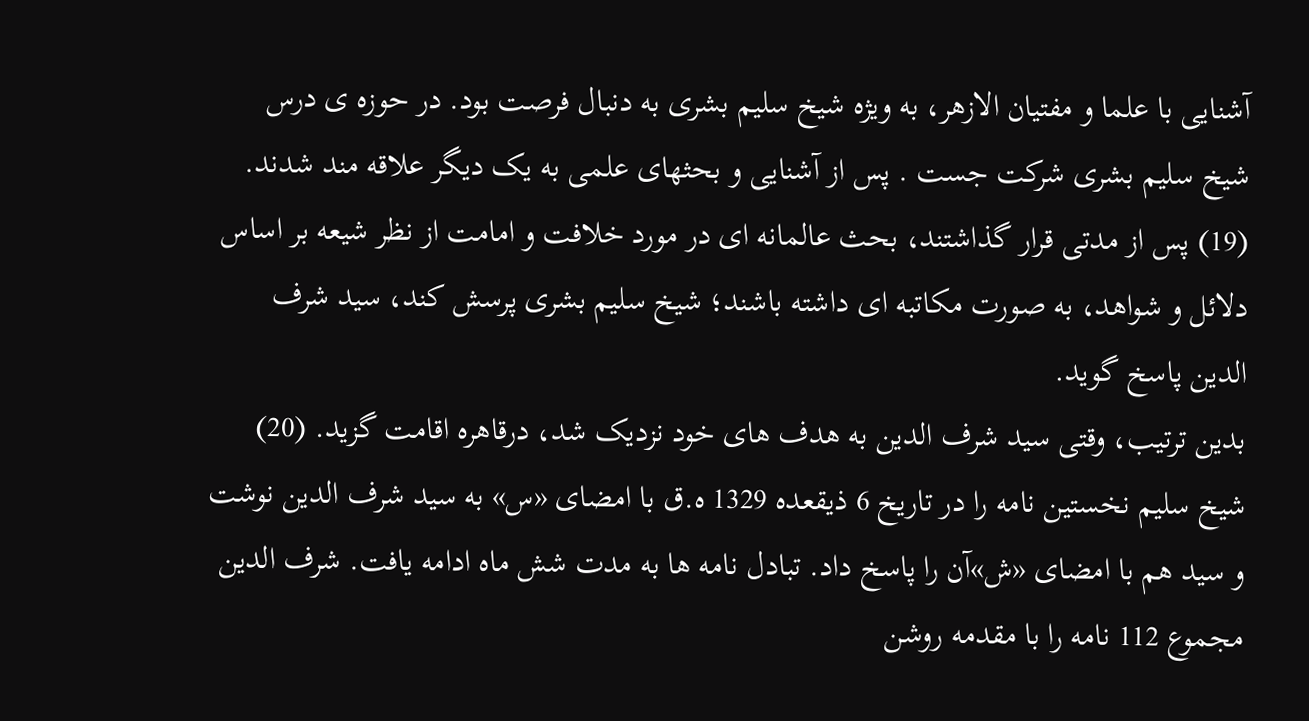آشنایی با علما و مفتیان الازهر، به ویژه شیخ سلیم بشری به دنبال فرصت بود. در حوزه ی درس شیخ سلیم بشری شرکت جست . پس از آشنایی و بحثهای علمی به یک دیگر علاقه مند شدند. (19) پس از مدتی قرار گذاشتند، بحث عالمانه ای در مورد خلافت و امامت از نظر شیعه بر اساس دلائل و شواهد، به صورت مکاتبه ای داشته باشند؛ شیخ سلیم بشری پرسش کند، سید شرف الدین پاسخ گوید.
بدین ترتیب، وقتی سید شرف الدین به هدف های خود نزدیک شد، درقاهره اقامت گزید. (20)
شیخ سلیم نخستین نامه را در تاریخ 6 ذیقعده 1329 ه.ق با امضای «س» به سید شرف الدین نوشت و سید هم با امضای «ش»آن را پاسخ داد. تبادل نامه ها به مدت شش ماه ادامه یافت. شرف الدین مجموع 112 نامه را با مقدمه روشن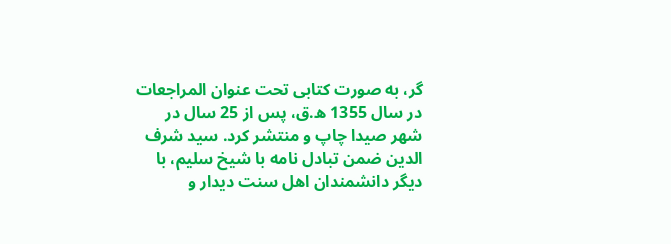گر، به صورت کتابی تحت عنوان المراجعات در سال 1355 ه.ق، پس از 25 سال در شهر صیدا چاپ و منتشر کرد. سید شرف الدین ضمن تبادل نامه با شیخ سلیم، با دیگر دانشمندان اهل سنت دیدار و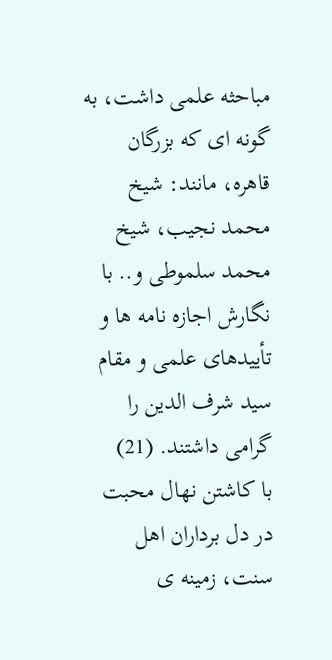مباحثه علمی داشت، به گونه ای که بزرگان قاهره، مانند: شیخ محمد نجیب، شیخ محمد سلموطی و.. با نگارش اجازه نامه ها و تأییدهای علمی و مقام سید شرف الدین را گرامی داشتند. (21)
با کاشتن نهال محبت در دل برداران اهل سنت، زمینه ی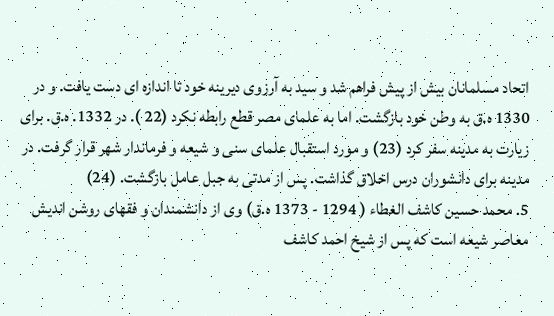اتحاد مسلمانان بیش از پیش فراهم شد و سید به آرزوی دیرینه خود تا اندازه ای دست یافت. و در 1330 ه.ق به وطن خود بازگشت. اما به علمای مصر قطع رابطه نکرد (22 ). در 1332. ه.ق. برای زیارت به مدینه سفر کرد (23) و مورد استقبال علمای سنی و شیعه و فرماندار شهر قرار گرفت. در مدینه برای دانشوران درس اخلاق گذاشت. پس از مدتی به جبل عامل بازگشت. (24)
5. محمد حسین کاشف الغطاء ( 1294 - 1373 ه.ق) وی از دانشمندان و فقهای روشن اندیش معاصر شیعه است که پس از شیخ احمد کاشف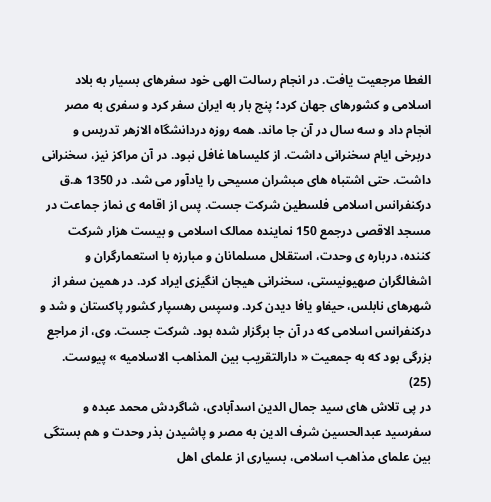الغطا مرجعیت یافت. در انجام رسالت الهی خود سفرهای بسیار به بلاد اسلامی و کشورهای جهان کرد؛ پنج بار به ایران سفر کرد و سفری به مصر انجام داد و سه سال در آن جا ماند. همه روزه دردانشگاه الازهر تدریس و دربرخی ایام سخنرانی داشت. از کلیساها غافل نبود. در آن مراکز نیز، سخنرانی داشت. حتی اشتباه های مبشران مسیحی را یادآور می شد. در 1350 ه.ق درکنفرانس اسلامی فلسطین شرکت جست. پس از اقامه ی نماز جماعت در مسجد الاقصی درجمع 150 نماینده ممالک اسلامی و بیست هزار شرکت کننده، درباره ی وحدت، استقلال مسلمانان و مبارزه با استعمارگران و اشغالگران صهیونیستی، سخنرانی هیجان انگیزی ایراد کرد. در همین سفر از شهرهای نابلس، حیفاو یافا دیدن کرد. وسپس رهسپار کشور پاکستان و شد و درکنفرانس اسلامی که در آن جا برگزار شده بود. شرکت جست. وی، از مراجع بزرگی بود که به جمعیت « دارالتقریب بین المذاهب الاسلامیه » پیوست. (25)
در پی تلاش های سید جمال الدین اسدآبادی، شاگردش محمد عبده و سفرسید عبدالحسین شرف الدین به مصر و پاشیدن بذر وحدت و هم بستگی بین علمای مذاهب اسلامی، بسیاری از علمای اهل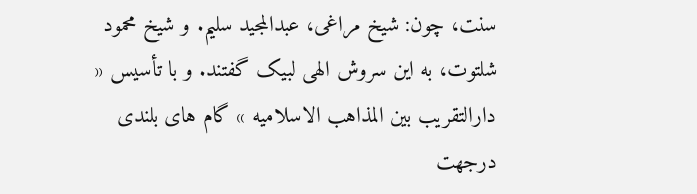سنت، چون: شیخ مراغی، عبدالمجید سلیم. و شیخ محمود شلتوت، به این سروش الهی لبیک گفتند. و با تأسیس « دارالتقریب بین المذاهب الاسلامیه » گام های بلندی درجهت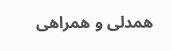همدلی و همراهی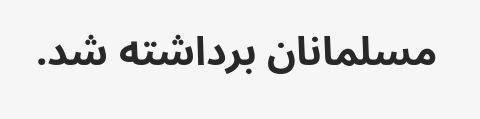مسلمانان برداشته شد.